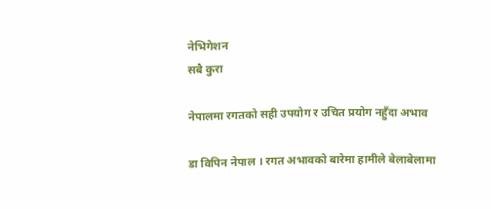नेभिगेशन
सबै कुरा

नेपालमा रगतको सही उपयोग र उचित प्रयोग नहुँदा अभाव

डा विपिन नेपाल । रगत अभावको बारेमा हामीले बेलाबेलामा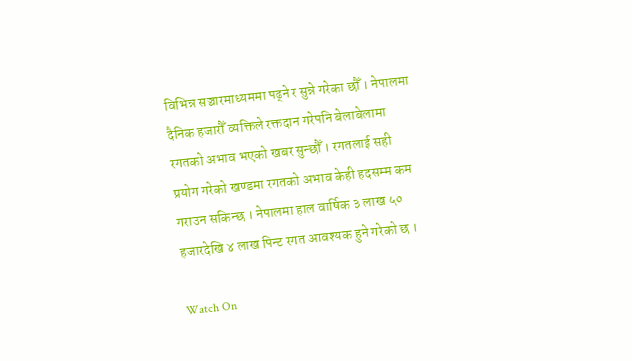विभिन्न सञ्चारमाध्यममा पढ्ने र सुन्ने गरेका छौँ । नेपालमा दैनिक हजारौँ व्यक्तिले रक्तदान गरेपनि बेलाबेलामा रगतको अभाव भएको खबर सुन्छौँ । रगतलाई सही प्रयोग गरेको खण्डमा रगतको अभाव केही हदसम्म कम गराउन सकिन्छ । नेपालमा हाल वार्षिक ३ लाख ५० हजारदेखि ४ लाख पिन्ट रगत आवश्यक हुने गरेको छ ।

Watch On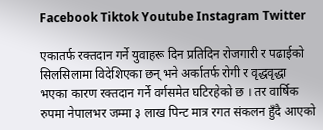Facebook Tiktok Youtube Instagram Twitter

एकातर्फ रक्तदान गर्ने युवाहरू दिन प्रतिदिन रोजगारी र पढाईको सिलसिलामा विदेशिएका छन् भने अर्कातर्फ रोगी र वृद्धवृद्धा भएका कारण रक्तदान गर्ने वर्गसमेत घटिरहेको छ । तर वार्षिक रुपमा नेपालभर जम्मा ३ लाख पिन्ट मात्र रगत संकलन हुँदै आएको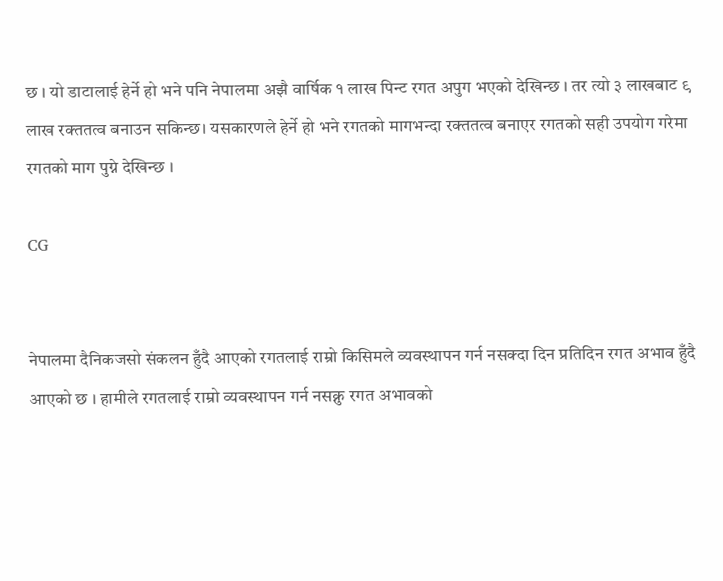छ । यो डाटालाई हेर्ने हो भने पनि नेपालमा अझै वार्षिक १ लाख पिन्ट रगत अपुग भएको देखिन्छ । तर त्यो ३ लाखबाट ९ लाख रक्ततत्व बनाउन सकिन्छ। यसकारणले हेर्ने हो भने रगतको मागभन्दा रक्ततत्व बनाएर रगतको सही उपयोग गरेमा रगतको माग पुग्ने देखिन्छ ।

CG


नेपालमा दैनिकजसो संकलन हुँदै आएको रगतलाई राम्रो किसिमले व्यवस्थापन गर्न नसक्दा दिन प्रतिदिन रगत अभाव हुँदै आएको छ । हामीले रगतलाई राम्रो व्यवस्थापन गर्न नसक्नु रगत अभावको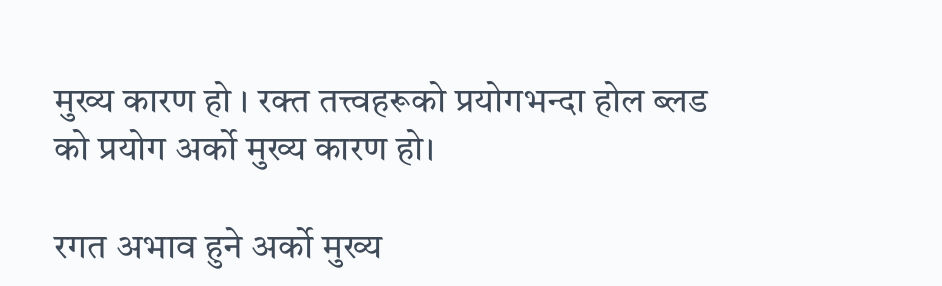मुख्य कारण हो । रक्त तत्त्वहरूको प्रयोगभन्दा होल ब्लड को प्रयोग अर्को मुख्य कारण हो।

रगत अभाव हुने अर्को मुख्य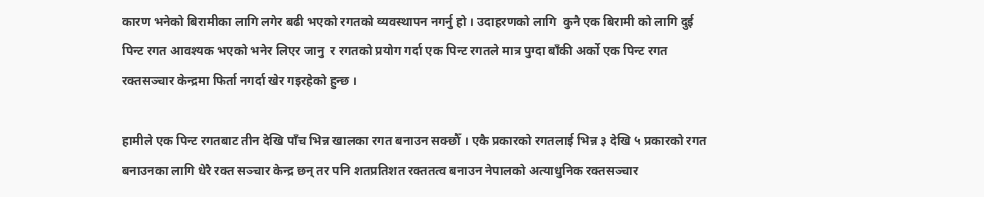कारण भनेको बिरामीका लागि लगेर बढी भएको रगतको व्यवस्थापन नगर्नु हो । उदाहरणको लागि  कुनै एक बिरामी को लागि दुई पिन्ट रगत आवश्यक भएको भनेर लिएर जानु  र रगतको प्रयोग गर्दा एक पिन्ट रगतले मात्र पुग्दा बाँकी अर्को एक पिन्ट रगत रक्तसञ्चार केन्द्रमा फिर्ता नगर्दा खेर गइरहेको हुन्छ ।

हामीले एक पिन्ट रगतबाट तीन देखि पाँच भिन्न खालका रगत बनाउन सक्छौँ । एकै प्रकारको रगतलाई भिन्न ३ देखि ५ प्रकारको रगत बनाउनका लागि धेरै रक्त सञ्चार केन्द्र छन् तर पनि शतप्रतिशत रक्ततत्व बनाउन नेपालको अत्याधुनिक रक्तसञ्चार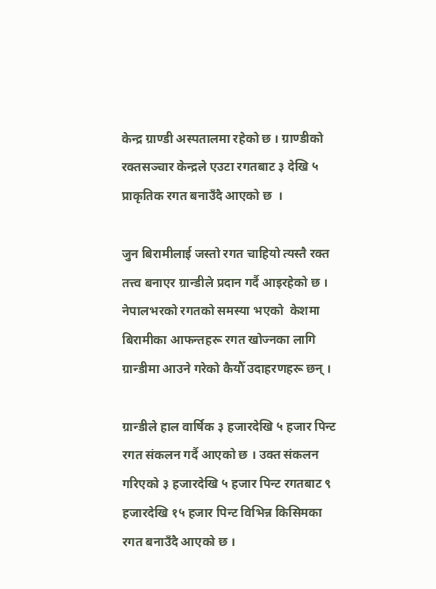केन्द्र ग्राण्डी अस्पतालमा रहेको छ । ग्राण्डीको रक्तसञ्चार केन्द्रले एउटा रगतबाट ३ देखि ५ प्राकृतिक रगत बनाउँदै आएको छ  ।

जुन बिरामीलाई जस्तो रगत चाहियो त्यस्तै रक्त तत्त्व बनाएर ग्रान्डीले प्रदान गर्दै आइरहेको छ । नेपालभरको रगतको समस्या भएको  केशमा बिरामीका आफन्तहरू रगत खोज्नका लागि ग्रान्डीमा आउने गरेको कैयौँ उदाहरणहरू छन् ।

ग्रान्डीले हाल वार्षिक ३ हजारदेखि ५ हजार पिन्ट रगत संकलन गर्दै आएको छ । उक्त संकलन गरिएको ३ हजारदेखि ५ हजार पिन्ट रगतबाट ९ हजारदेखि १५ हजार पिन्ट विभिन्न किसिमका रगत बनाउँदै आएको छ ।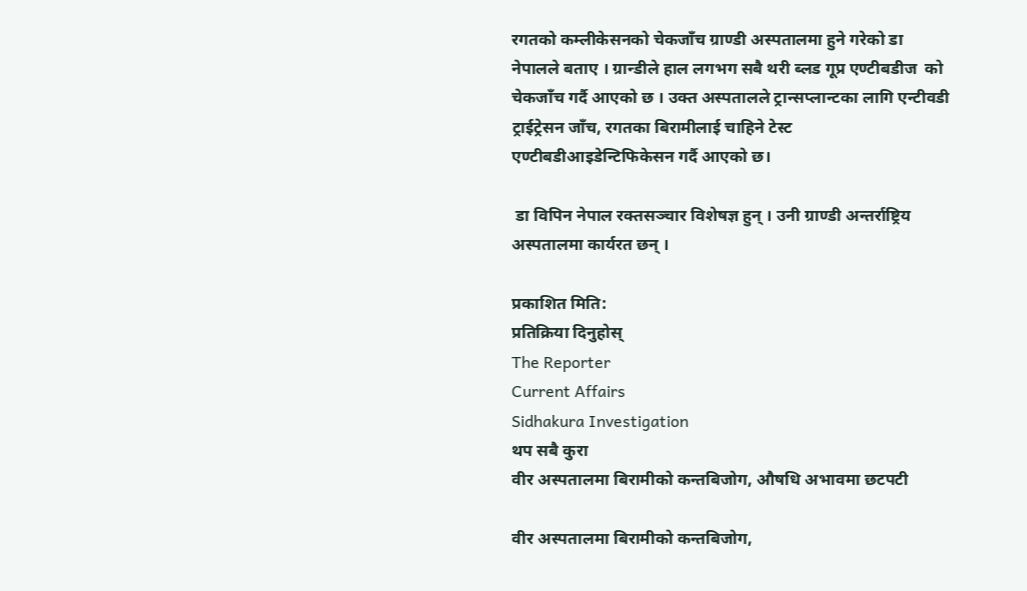रगतको कम्लीकेसनको चेकजाँच ग्राण्डी अस्पतालमा हुने गरेको डा नेपालले बताए । ग्रान्डीले हाल लगभग सबै थरी ब्लड गूप्र एण्टीबडीज  को चेकजाँच गर्दै आएको छ । उक्त अस्पतालले ट्रान्सप्लान्टका लागि एन्टीवडी ट्राईट्रेसन जाँच, रगतका बिरामीलाई चाहिने टेस्ट एण्टीबडीआइडेन्टिफिकेसन गर्दै आएको छ।

 डा विपिन नेपाल रक्तसञ्चार विशेषज्ञ हुन् । उनी ग्राण्डी अन्तर्राष्ट्रिय अस्पतालमा कार्यरत छन् ।

प्रकाशित मिति:
प्रतिक्रिया दिनुहोस्
The Reporter
Current Affairs
Sidhakura Investigation
थप सबै कुरा
वीर अस्पतालमा बिरामीको कन्तबिजोग, औषधि अभावमा छटपटी

वीर अस्पतालमा बिरामीको कन्तबिजोग,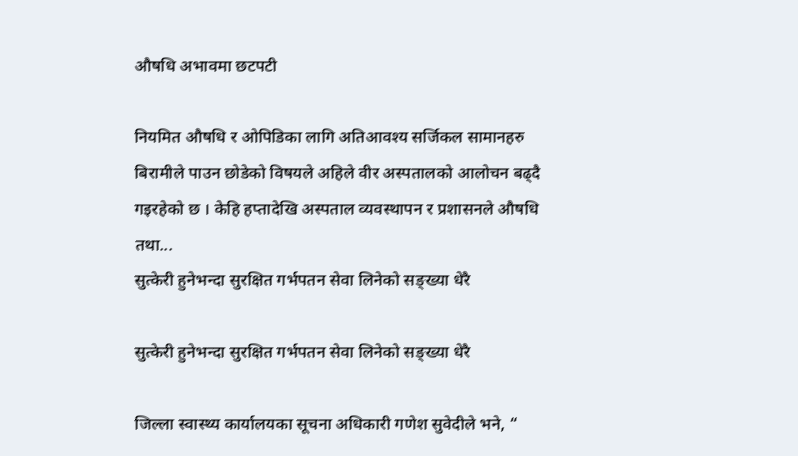औषधि अभावमा छटपटी

नियमित औषधि र ओपिडिका लागि अतिआवश्य सर्जिकल सामानहरु बिरामीले पाउन छोडेको विषयले अहिले वीर अस्पतालको आलोचन बढ्दै गइरहेको छ । केहि हप्तादेखि अस्पताल व्यवस्थापन र प्रशासनले औषधि तथा...
सुत्केरी हुनेभन्दा सुरक्षित गर्भपतन सेवा लिनेको सङ्ख्या धेरै

सुत्केरी हुनेभन्दा सुरक्षित गर्भपतन सेवा लिनेको सङ्ख्या धेरै

जिल्ला स्वास्थ्य कार्यालयका सूचना अधिकारी गणेश सुवेदीले भने, “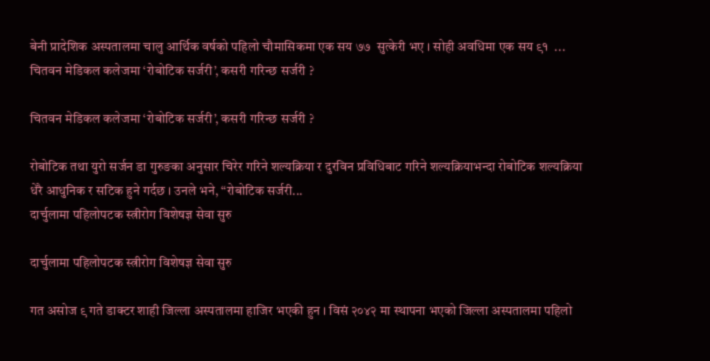बेनी प्रादेशिक अस्पतालमा चालु आर्थिक वर्षको पहिलो चौमासिकमा एक सय ७७  सुत्केरी भए । सोही अवधिमा एक सय ९१  ...
चितवन मेडिकल कलेजमा ‘रोबोटिक सर्जरी’, कसरी गरिन्छ सर्जरी ?

चितवन मेडिकल कलेजमा ‘रोबोटिक सर्जरी’, कसरी गरिन्छ सर्जरी ?

रोबोटिक तथा युरो सर्जन डा गुरुङका अनुसार चिरेर गरिने शल्यक्रिया र दुरविन प्रविधिबाट गरिने शल्यक्रियाभन्दा रोबोटिक शल्यक्रिया धेरै आधुनिक र सटिक हुने गर्दछ । उनले भने, “रोबोटिक सर्जरी...
दार्चुलामा पहिलोपटक स्त्रीरोग विशेषज्ञ सेवा सुरु

दार्चुलामा पहिलोपटक स्त्रीरोग विशेषज्ञ सेवा सुरु

गत असोज ९ गते डाक्टर शाही जिल्ला अस्पतालमा हाजिर भएकी हुन । विसं २०४२ मा स्थापना भएको जिल्ला अस्पतालमा पहिलो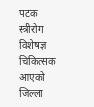पटक स्त्रीरोग विशेषज्ञ चिकित्सक आएको जिल्ला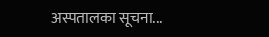अस्पतालका सूचना...